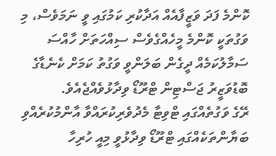ކޮންމެ ފަދަ ވަޒީފާއެއް އަދާކުރި ކަމުގައި ވީ ނަމަވެސް، މި ވަގުތަކީ ކޮންމެ މީހެއްގެވެސް ސިއްހަތަށް ހާއްސަ ސަމާލުކަމެއް ދީގެން ބަލަންވީ ވަގުތު ކަމަށް ކެނެޑާގެ ބޮޑުވަޒީރު ޖަސްޓިން ޓްރޫޑޯ ވިދާޅުވެއްޖެއެވެ.
ރޭގެ ވަގުތެއްގައި ޓްވިޓާ މެދުވެރިކުރައްވާ އާންމުކުރެއްވި ބަޔާންތަކެއްގައި ޓްރޫޑޯ ވިދާޅުވީ މިއީ ހުރިހާ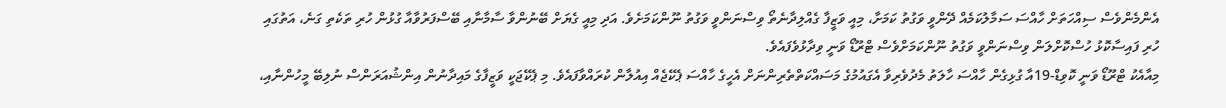އެންމެންވެސް ސިއްހަތަށް ހާއްސަ ސަމާލުކަމެއް ދޭންވީ ވަގުތު ކަމަށާ، މިއީ ވަޒީފާ ގެއްލިދާނެތޯ ވިސްނަންވީ ވަގުތު ނޫންކަމަށެވެ. އަދި މިއީ ގެޔަށް ބޭނުންވާ ސާމާނާއި ބޭސްފަރުވާއާ ގުޅުން ހުރި ތަކެތި ގަނެ، އަތުގައި ހުރި ފައިސާކޮޅު ހުސްކޮށްލަން ވިސްނަންވީ ވަގުތު ނޫންކަމަށްވެސް ޓްރޫޑޯ ވަނީ ވިދާޅުވެފައެވެ.
މިއާއެކު ޓްރޫޑޯ ވަނީ ކޮވިޑް-19އާ ގުޅިގެން ހާއްސަ ހާލަތު މެދުވެރިވާ އެގައުމުގެ މަސައްކަތްތެރިންނަށް އެހީގެ ހާއްސަ ޕެކޭޖެއް އިއުލާން ކުރައްވާފައެވެ. މި ޕެކޭޖަކީ ވަޒީފާގެ މައިދާނުން އިންޝުއަރަންސް ނުލިބޭ މީހުންނާއި،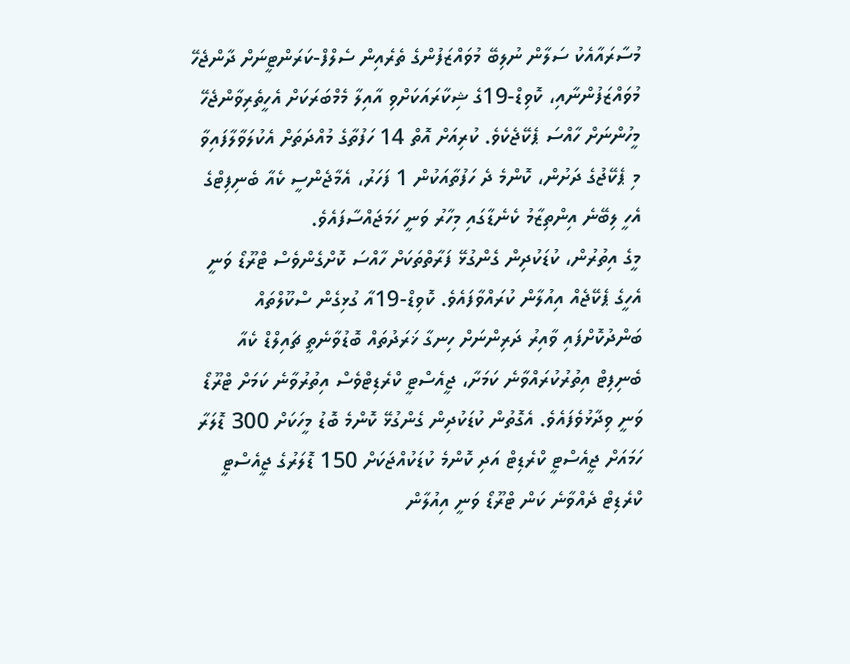މުސާރައާއެކު ސަލާން ނުލިބޭ މުވައްޒަފުންގެ ތެރެއިން ސެލްފް-ކަރަންޓީނަށް ދާންޖެހޭ މުވައްޒަފުންނާއި، ކޮވިޑް-19ގެ ޝިކާރައަކަށްވި އާއިލާ މެމްބަރަކަށް އެހީތެރިވާންޖެހޭ މީހުންނަށް ހާއްސަ ޕެކޭޖެކެވެ. ކުރިއަށް އޮތް 14 ހަފުތާގެ މުއްދަތަށް އެކުލަވާލާފައިވާ މި ޕެކޭޖުގެ ދަށުން، ކޮންމެ ދެ ހަފުތާއަކުން 1 ފަހަރު، އެމާޖެންސީ ކެއާ ބެނިފިޓްގެ އެހީ ލިބޭނެ އިންތިޒާމު ކެނެޑާގައި މިހާރު ވަނީ ހަމަޖައްސާފައެވެ.
މީގެ އިތުރުން، ކުޑަކުދިން ގެންގުޅޭ ފަރާތްތަކަށް ހާއްސަ ކޮށްގެންވެސް ޓްރޫޑޯ ވަނީ އެހީގެ ޕެކޭޖެއް އިއުލާން ކުރައްވާފައެވެ. ކޮވިޑް-19އާ ގުޅިގެން ސްކޫލްތައް ބަންދުކޮށްފައި ވާއިރު ދަރިންނަށް ހިނގާ ޚަރަދުތައް ބޮޑުވާނެތީ ޗައިލްޑް ކެއާ ބެނިފިޓް އިތުރުކުރައްވާނެ ކަމަށާ، ޖީއެސްޓީ ކްރެޑިޓްވެސް އިތުރުވާނެ ކަމަށް ޓްރޫޑޯ ވަނީ ވިދާޅުވެފައެވެ. އެގޮތުން ކުޑަކުދިން ގެންގުޅޭ ކޮންމެ ބޮޑު މީހަކަށް 300 ޑޮލަރާ ހަމައަށް ޖީއެސްޓީ ކްރެޑިޓް އަދި ކޮންމެ ކުޑަކުއްޖަކަށް 150 ޑޮލަރުގެ ޖީއެސްޓީ ކްރެޑިޓް ދެއްވާނެ ކަން ޓްރޫޑޯ ވަނީ އިއުލާން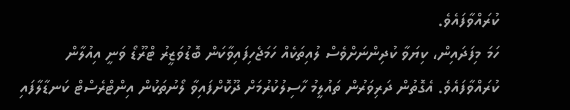ކުރައްވާފައެވެ.
ހަމަ މިފަދައިން، ކިޔަވާ ކުދިންނަށްވެސް ލުއިތަކެއް ހަމަޖެހިފައިވާކަން ބޮޑުވަޒީރު ޓްރޫޑޯ ވަނީ އިއުލާން ކުރައްވާފައެވެ. އެގޮތުން ދަރިވަރުން ތައުލީމު ހާސިލުކުރުމަށް ދޫކޮށްފައިވާ ލޯނުތަކުން އިންޓްރެސްޓް ކަނޑާލާފައި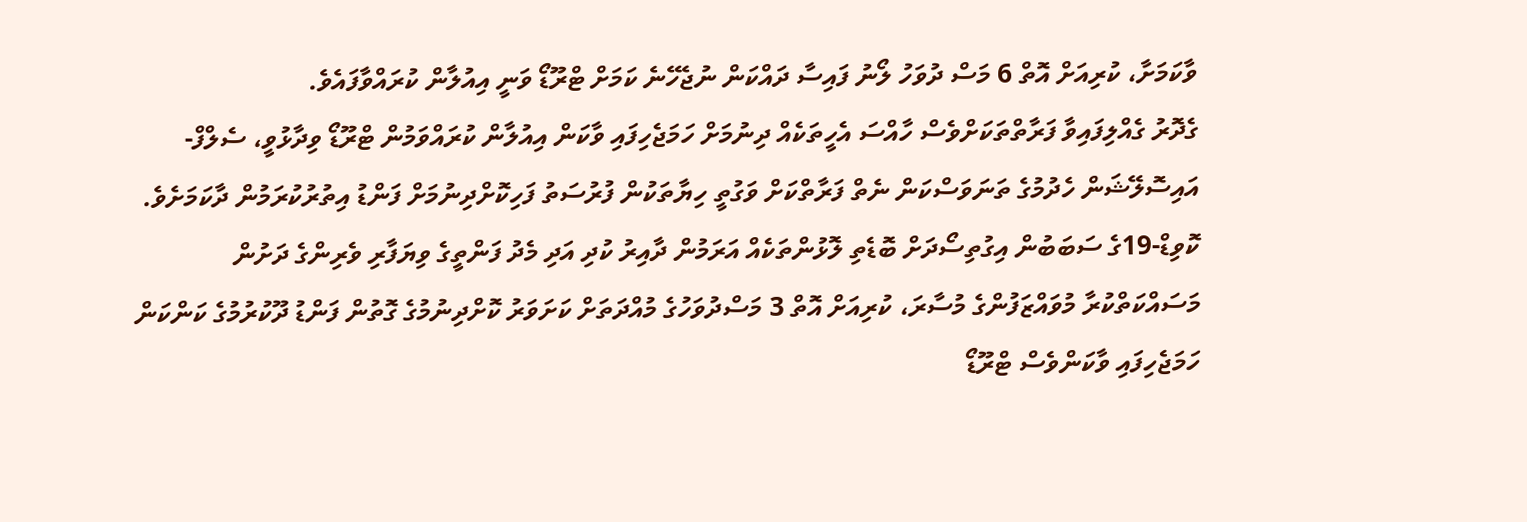ވާކަމަށާ، ކުރިއަށް އޮތް 6 މަސް ދުވަހު ލޯނު ފައިސާ ދައްކަން ނުޖެހޭނެ ކަމަށް ޓްރޫޑޯ ވަނީ އިއުލާން ކުރައްވާފައެވެ.
ގެދޮރު ގެއްލިފައިވާ ފަރާތްތަކަށްވެސް ހާއްސަ އެހީތަކެއް ދިނުމަށް ހަމަޖެހިފައި ވާކަން އިއުލާން ކުރައްވަމުން ޓްރޫޑޯ ވިދާޅުވީ، ސެލްފް-އައިސޮލޭޝަން ހެދުމުގެ ތަނަވަސްކަން ނެތް ފަރާތްކަށް ވަގުތީ ހިޔާތަކުން ފުރުސަތު ފަހިކޮށްދިނުމަށް ފަންޑު އިތުރުކުރަމުން ދާކަމަށެވެ.
ކޮވިޑް-19ގެ ސަބަބުން އިގުތިސޯދަށް ބޮޑެތި ލޮޅުންތަކެއް އަރަމުން ދާއިރު ކުދި އަދި މެދު ފަންތީގެ ވިޔަފާރި ވެރިންގެ ދަށުން މަސައްކަތްކުރާ މުވައްޒަފުންގެ މުސާރަ، ކުރިއަށް އޮތް 3 މަސްދުވަހުގެ މުއްދަތަށް ކަށަވަރު ކޮށްދިނުމުގެ ގޮތުން ފަންޑު ދޫކުރުމުގެ ކަންކަން ހަމަޖެހިފައި ވާކަންވެސް ޓްރޫޑޯ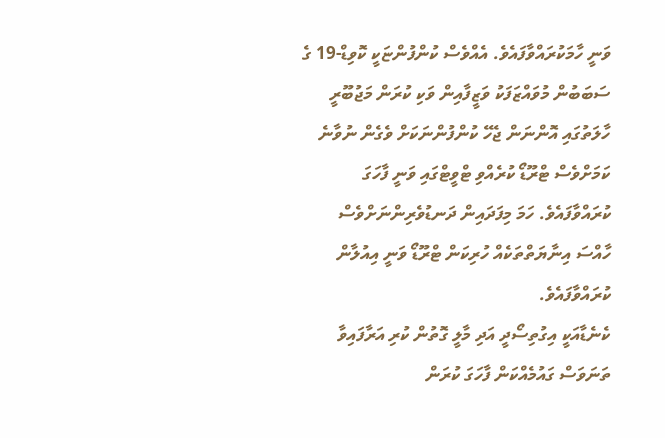ވަނީ ހާމަކުރައްވާފައެވެ. އެއްވެސް ކުންފުންޏަކީ ކޮވިޑް-19 ގެ ސަބަބުން މުވައްޒަފަކު ވަޒީފާއިން ވަކި ކުރަން މަޖުބޫރީ ހާލަތުގައި އޮންނަން ޖެހޭ ކުންފުންނަކަށް ވެގެން ނުވާނެ ކަމަށްވެސް ޓްރޫޑޯ ކުރެއްވި ޓްވީޓްގައި ވަނީ ފާހަގަ ކުރައްވާފައެވެ. ހަމަ މިފަދައިން ދަނޑުވެރިންނަށްވެސް ހާއްސަ އިނާޔަތްތަކެއް ހުރިކަން ޓްރޫޑޯ ވަނީ އިއުލާން ކުރައްވާފައެވެ.
ކެނެޑާއަކީ އިގުތިސޯދީ އަދި މާލީ ގޮތުން ކުރި އަރާފައިވާ ތަނަވަސް ގައުމެއްކަން ފާހަގަ ކުރަން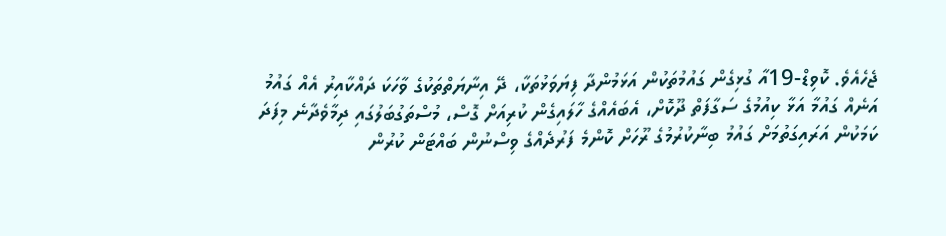ޖެހެއެވެ. ކޮވިޑް-19އާ ގުޅިގެން ގައުމުތަކުން އަޅަމުންދާ ފިޔަވަޅުތަކާ، ދޭ އިނާޔަތްތަކުގެ ވާހަކަ ދައްކާއިރު އެއް ގައުމު އަނެއް ގައުމާ އަޅާ ކިއުމުގެ ސަގާފަތް ދޫކޮށް، އެބައެއްގެ ހާލައިގެން ކުރިއަށް ގޮސް، މުސްތަގުބަލުގައި ދިމާވެދާނެ މިފަދަ ކަމަކުން އަރައިގަތުމަށް ގައުމު ބިނާކުރުމުގެ ރޫހަށް ކޮންމެ ފަރުދެއްގެ ވިސްނުން ބައްޓަން ކުރުން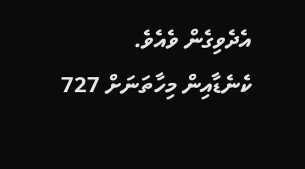އެދެވިގެން ވެއެވެ.
ކެނެޑާއިން މިހާތަނަށް 727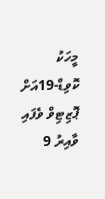މީހަކު ކޮވިޑް-19އަށް ޕޮޒިޓިވް ވެފައި ވާއިރު 9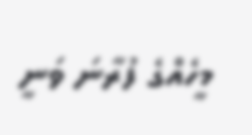މީހެއްގެ ފުރާނަ ވަނީ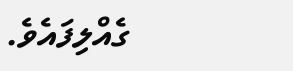ގެއްލިފައެވެ.